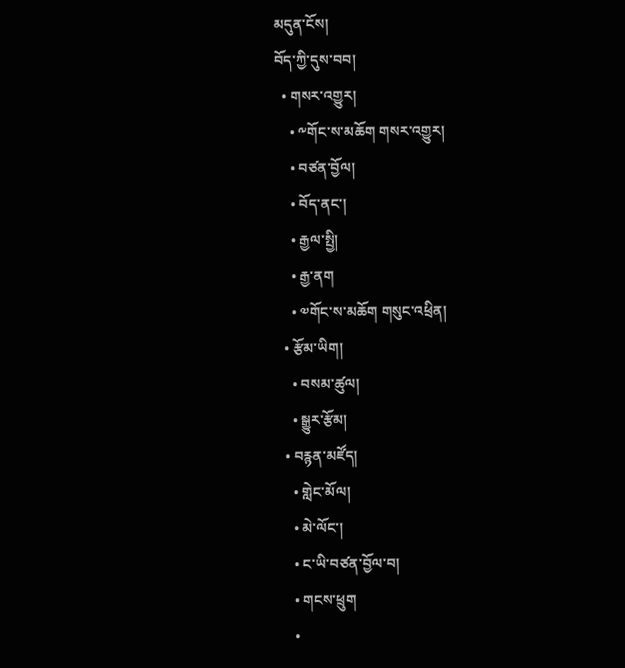མདུན་ངོས།
བོད་ཀྱི་དུས་བབ།
  • གསར་འགྱུར།
    • ༸གོང་ས་མཆོག གསར་འགྱུར།
    • བཙན་བྱོལ།
    • བོད་ནང་།
    • རྒྱལ་སྤྱི།
    • རྒྱ་ནག
    • ༧གོང་ས་མཆོག གསུང་འཕྲིན།
  • རྩོམ་ཡིག།
    • བསམ་ཚུལ།
    • སྒྱུར་རྩོམ།
  • བརྙན་མཛོད།
    • གླེང་མོལ།
    • མེ་ལོང་།
    • ང་ཡི་བཙན་བྱོལ་བ།
    • གངས་ཕྲུག
    •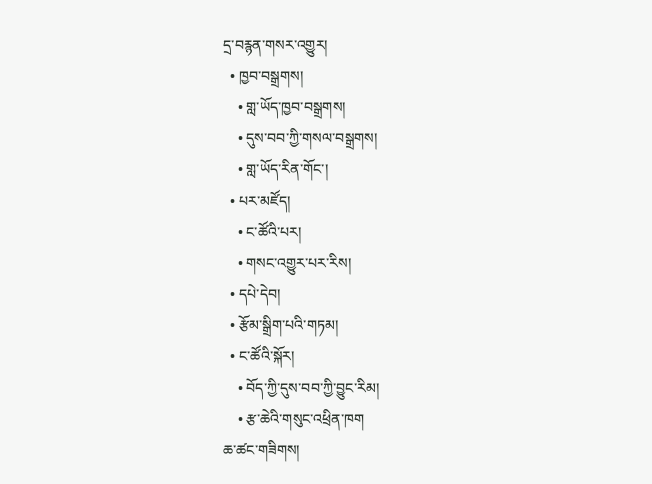དྲ་བརྙན་གསར་འགྱུར།
  • ཁྱབ་བསྒྲགས།
    • གླ་ཡོད་ཁྱབ་བསྒྲགས།
    • དུས་བབ་ཀྱི་གསལ་བསྒྲགས།
    • གླ་ཡོད་རིན་གོང་།
  • པར་མཛོད།
    • ང་ཚོའི་པར།
    • གསང་འགྱུར་པར་རིས།
  • དཔེ་དེབ།
  • རྩོམ་སྒྲིག་པའི་གཏམ།
  • ང་ཚོའི་སྐོར།
    • བོད་ཀྱི་དུས་བབ་ཀྱི་བྱུང་རིམ།
    • རྩ་ཆེའི་གསུང་འཕྲིན་ཁག
ཆ་ཚང་གཟིགས།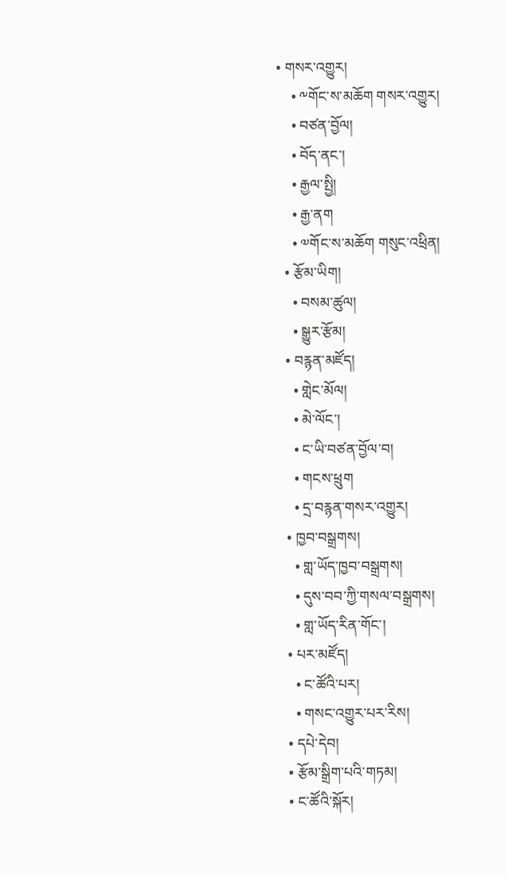• གསར་འགྱུར།
    • ༸གོང་ས་མཆོག གསར་འགྱུར།
    • བཙན་བྱོལ།
    • བོད་ནང་།
    • རྒྱལ་སྤྱི།
    • རྒྱ་ནག
    • ༧གོང་ས་མཆོག གསུང་འཕྲིན།
  • རྩོམ་ཡིག།
    • བསམ་ཚུལ།
    • སྒྱུར་རྩོམ།
  • བརྙན་མཛོད།
    • གླེང་མོལ།
    • མེ་ལོང་།
    • ང་ཡི་བཙན་བྱོལ་བ།
    • གངས་ཕྲུག
    • དྲ་བརྙན་གསར་འགྱུར།
  • ཁྱབ་བསྒྲགས།
    • གླ་ཡོད་ཁྱབ་བསྒྲགས།
    • དུས་བབ་ཀྱི་གསལ་བསྒྲགས།
    • གླ་ཡོད་རིན་གོང་།
  • པར་མཛོད།
    • ང་ཚོའི་པར།
    • གསང་འགྱུར་པར་རིས།
  • དཔེ་དེབ།
  • རྩོམ་སྒྲིག་པའི་གཏམ།
  • ང་ཚོའི་སྐོར།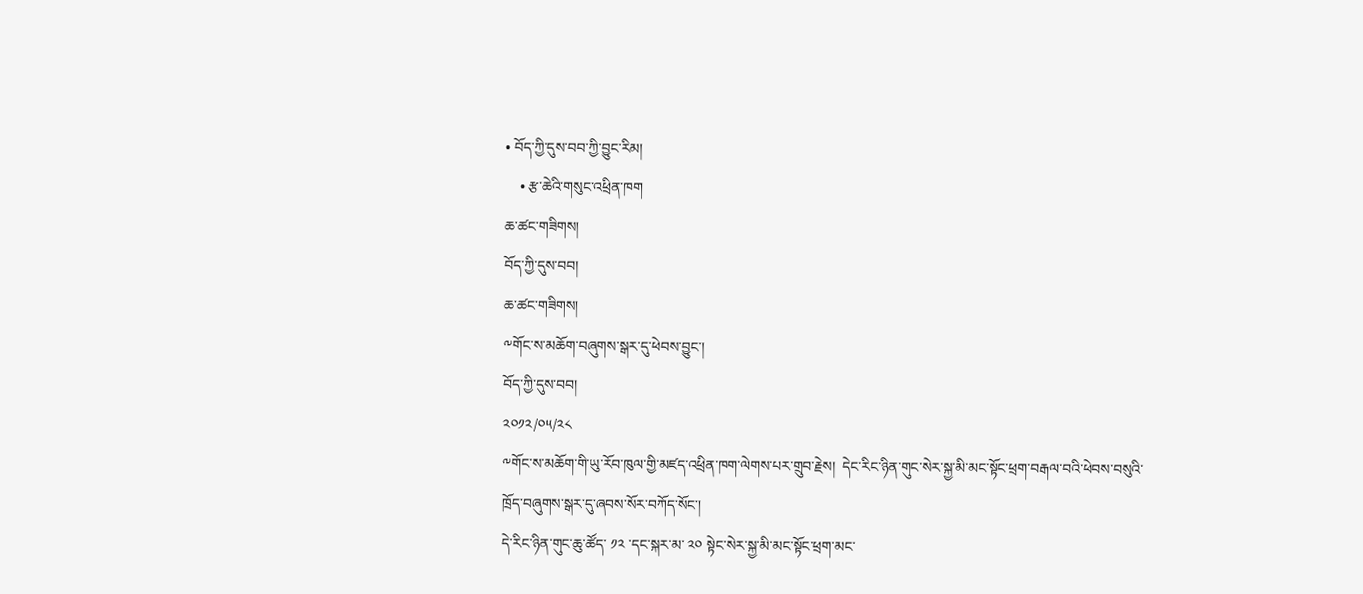• བོད་ཀྱི་དུས་བབ་ཀྱི་བྱུང་རིམ།
    • རྩ་ཆེའི་གསུང་འཕྲིན་ཁག
ཆ་ཚང་གཟིགས།
བོད་ཀྱི་དུས་བབ།
ཆ་ཚང་གཟིགས།
༸གོང་ས་མཆོག་བཞུགས་སྒར་དུ་ཕེབས་བྱུང་།
བོད་ཀྱི་དུས་བབ།
༢༠༡༢/༠༥/༢༨
༸གོང་ས་མཆོག་གི་ཡུ་རོབ་ཁུལ་གྱི་མཛད་འཕྲིན་ཁག་ལེགས་པར་གྲུབ་རྗེས།  དེང་རིང་ཉིན་གུང་སེར་སྐྱ་མི་མང་སྟོང་ཕྲག་བརྒལ་བའི་ཕེབས་བསུའི་ཁྲོད་བཞུགས་སྒར་དུ་ཞབས་སོར་བཀོད་སོང་།
དེ་རིང་ཉིན་གུང་ཆུ་ཚོད་ ༡༢ ་དང་སྐར་མ་ ༢༠ སྟེང་སེར་སྐྱ་མི་མང་སྟོང་ཕྲག་མང་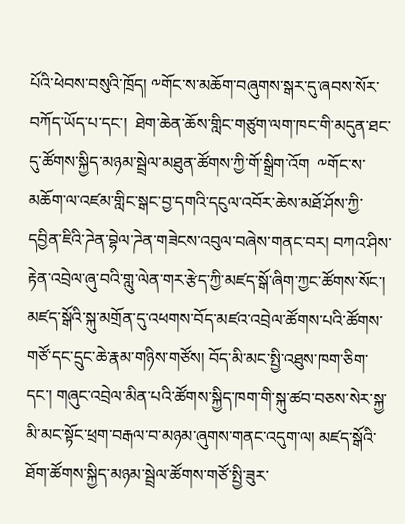པོའི་ཕེབས་བསུའི་ཁྲོད། ༸གོང་ས་མཆོག་བཞུགས་སྒར་དུ་ཞབས་སོར་བཀོད་ཡོད་པ་དང་།  ཐེག་ཆེན་ཆོས་གླིང་གཙུག་ལག་ཁང་གི་མདུན་ཐང་དུ་ཚོགས་སྐྱིད་མཉམ་སྦྲེལ་མཐུན་ཚོགས་ཀྱི་གོ་སྒྲིག་འོག  ༸གོང་ས་མཆོག་ལ་འཛམ་གླིང་སྒང་བྱ་དགའི་དངུལ་འབོར་ཆེས་མཐོ་ཤོས་ཀྱི་དབྱིན་ཇིའི་ཌེན་བྷེལ་ཌེན་གཟེངས་འབུལ་བཞེས་གནང་བར། བཀའ་ཤིས་རྟེན་འབྲེལ་ཞུ་བའི་གླུ་ལེན་གར་རྩེད་ཀྱི་མཛད་སྒོ་ཞིག་ཀྱང་ཚོགས་སོང་།
མཛད་སྒོའི་སྐུ་མགྲོན་དུ་འཕགས་བོད་མཛའ་འབྲེལ་ཚོགས་པའི་ཚོགས་གཙོ་དང་དྲུང་ཆེ་རྣམ་གཉིས་གཙོས། བོད་མི་མང་སྤྱི་འཐུས་ཁག་ཅིག་དང་། གཞུང་འབྲེལ་མིན་པའི་ཚོགས་སྐྱིད་ཁག་གི་སྐུ་ཚབ་བཅས་སེར་སྐྱ་མི་མང་སྟོང་ཕྲག་བརྒལ་བ་མཉམ་ཞུགས་གནང་འདུག་ལ། མཛད་སྒོའི་ཐོག་ཚོགས་སྐྱིད་མཉམ་སྦྲེལ་ཚོགས་གཙོ་སྤྱི་ཟུར་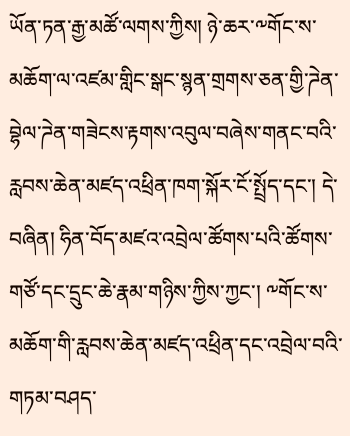ཡོན་ཏན་རྒྱ་མཚོ་ལགས་ཀྱིས། ཉེ་ཆར་༸གོང་ས་མཆོག་ལ་འཛམ་གླིང་སྒང་སྙན་གྲགས་ཅན་གྱི་ཌེན་བྷེལ་ཌེན་གཟེངས་རྟགས་འབུལ་བཞེས་གནང་བའི་རླབས་ཆེན་མཛད་འཕྲིན་ཁག་སྐོར་ངོ་སྤྲོད་དང་། དེ་བཞིན། ཧིན་བོད་མཛའ་འབྲེལ་ཚོགས་པའི་ཚོགས་གཙོ་དང་དྲུང་ཆེ་རྣམ་གཉིས་ཀྱིས་ཀྱང་། ༸གོང་ས་མཆོག་གི་རླབས་ཆེན་མཛད་འཕྲིན་དང་འབྲེལ་བའི་གཏམ་བཤད་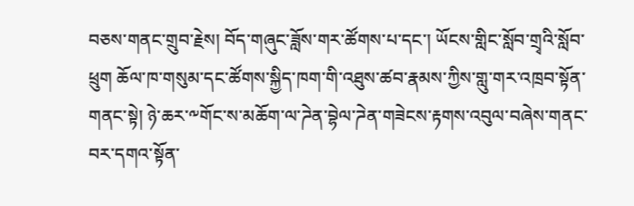བཅས་གནང་གྲུབ་རྗེས། བོད་གཞུང་ཟློས་གར་ཚོགས་པ་དང་། ཡོངས་གླིང་སློབ་གྲྭའི་སློབ་ཕྲུག ཆོལ་ཁ་གསུམ་དང་ཚོགས་སྐྱིད་ཁག་གི་འཐུས་ཚབ་རྣམས་ཀྱིས་གླུ་གར་འཁྲབ་སྟོན་གནང་སྟེ། ཉེ་ཆར་༸གོང་ས་མཆོག་ལ་ཌེན་བྷེལ་ཌེན་གཟེངས་རྟགས་འབུལ་བཞེས་གནང་བར་དགའ་སྟོན་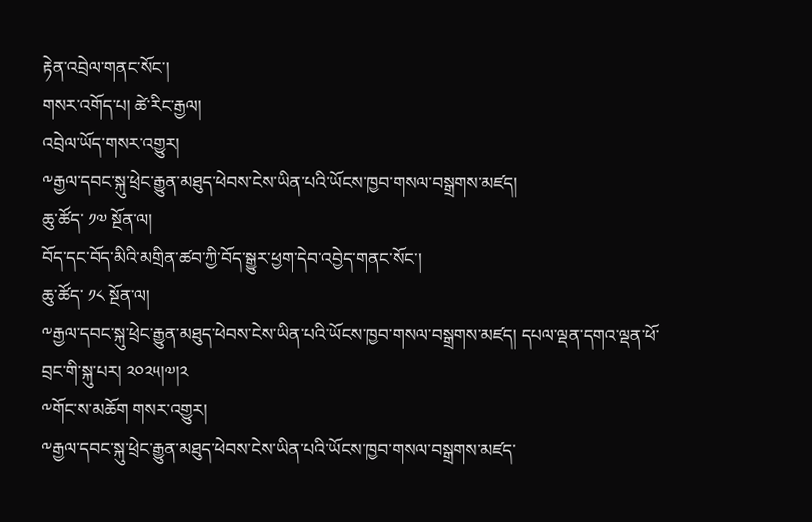རྟེན་འབྲེལ་གནང་སོང་།
གསར་འགོད་པ། ཚེ་རིང་རྒྱལ།
འབྲེལ་ཡོད་གསར་འགྱུར།
༸རྒྱལ་དབང་སྐུ་ཕྲེང་རྒྱུན་མཐུད་ཕེབས་ངེས་ཡིན་པའི་ཡོངས་ཁྱབ་གསལ་བསྒྲགས་མཛད།
ཆུ་ཚོད་ ༡༧ སྔོན་ལ།
བོད་དང་བོད་མིའི་མགྲིན་ཚབ་ཀྱི་བོད་སྒྱུར་ཕྱག་དེབ་འབྱེད་གནང་སོང་།
ཆུ་ཚོད་ ༡༨ སྔོན་ལ།
༸རྒྱལ་དབང་སྐུ་ཕྲེང་རྒྱུན་མཐུད་ཕེབས་ངེས་ཡིན་པའི་ཡོངས་ཁྱབ་གསལ་བསྒྲགས་མཛད། དཔལ་ལྡན་དགའ་ལྡན་ཕོ་བྲང་གི་སྐུ་པར། ༢༠༢༥།༧།༢
༸གོང་ས་མཆོག གསར་འགྱུར།
༸རྒྱལ་དབང་སྐུ་ཕྲེང་རྒྱུན་མཐུད་ཕེབས་ངེས་ཡིན་པའི་ཡོངས་ཁྱབ་གསལ་བསྒྲགས་མཛད་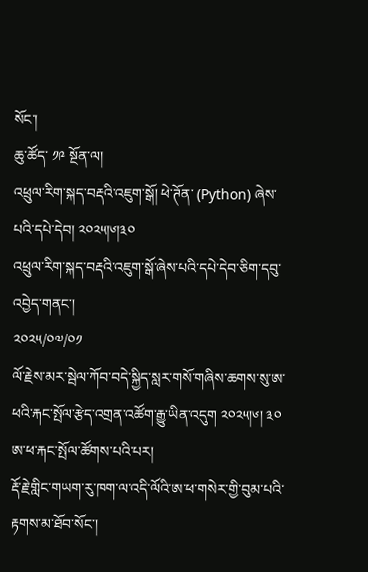སོང་།
ཆུ་ཚོད་ ༡༩ སྔོན་ལ།
འཕྲུལ་རིག་སྐད་བརྡའི་འཇུག་སྒོ། ཕེ་ཊོན་ (Python) ཞེས་པའི་དཔེ་དེབ། ༢༠༢༥།༦།༣༠
འཕྲུལ་རིག་སྐད་བརྡའི་འཇུག་སྒོ་ཞེས་པའི་དཔེ་དེབ་ཅིག་དབུ་འབྱེད་གནང་།
༢༠༢༥/༠༧/༠༡
ལོ་རྗེས་མར་སྦེལ་ཀོབ་བདེ་སྐྱིད་སླར་གསོ་གཞིས་ཆགས་སུ་ཨ་ཕའི་རྐང་སྤོལ་རྩེད་འགྲན་འཚོག་རྒྱུ་ཡིན་འདུག ༢༠༢༥།༦། ༣༠ ཨ་ཕ་རྐང་སྤོལ་ཚོགས་པའི་པར།
རྡོ་རྗེ་གླིང་གཡག་རུ་ཁག་ལ་འདི་ལོའི་ཨ་ཕ་གསེར་གྱི་བུམ་པའི་རྟགས་མ་ཐོབ་སོང་།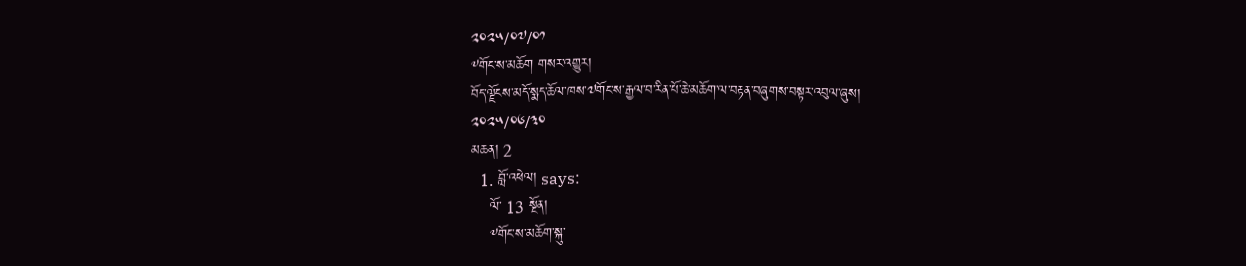༢༠༢༥/༠༧/༠༡
༸གོང་ས་མཆོག གསར་འགྱུར།
བོད་ལྗོངས་མདོ་སྨད་ཆོལ་ཁས་༧གོང་ས་རྒྱལ་བ་རིན་པོ་ཆེ་མཆོག་ལ་བརྟན་བཞུགས་བསྟར་འབུལ་ཞུས།
༢༠༢༥/༠༦/༣༠
མཆན། 2
  1. བློ་འཕེལ། says:
    ལོ་ 13 སྔོན།
    ༸གོང་ས་མཆོག་སྐུ་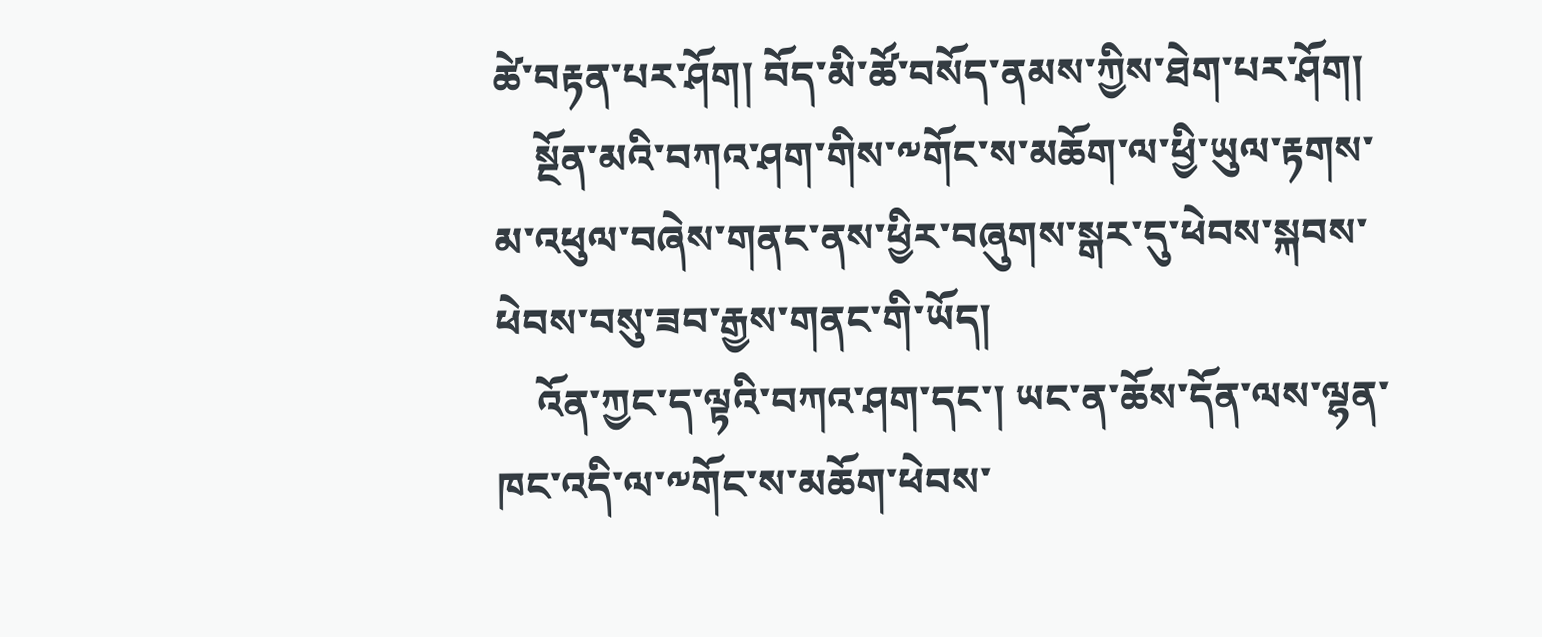ཚེ་བརྟན་པར་ཤོག། བོད་མི་ཚོ་བསོད་ནམས་ཀྱིས་ཐེག་པར་ཤོག།
    སྔོན་མའི་བཀའ་ཤག་གིས་༸གོང་ས་མཆོག་ལ་ཕྱི་ཡུལ་རྟགས་མ་འཕུལ་བཞེས་གནང་ནས་ཕྱིར་བཞུགས་སྒར་དུ་ཕེབས་སྐབས་ཕེབས་བསུ་ཟབ་རྒྱས་གནང་གི་ཡོད།
    འོན་ཀྱང་ད་ལྟའི་བཀའ་ཤག་དང་། ཡང་ན་ཆོས་དོན་ལས་ལྷན་ཁང་འདི་ལ་༸གོང་ས་མཆོག་ཕེབས་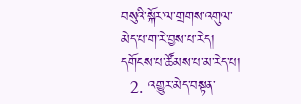བསུའི་སྐོར་ལ་གྲགས་འགུལ་མེད་པ་ག་རེ་བྱས་པ་རེད། དགོངས་པ་ཚོམས་པ་མ་རེད་པ།
  2. འགྱུར་མེད་བསྟན་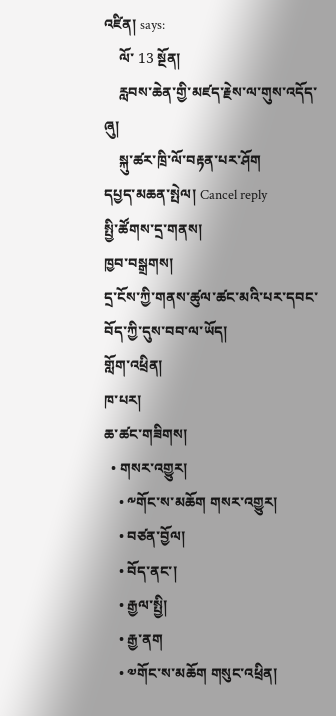འཛིན། says:
    ལོ་ 13 སྔོན།
    རླབས་ཆེན་གྱི་མཛད་རྗེས་ལ་གུས་འདོད་ཞུ།
    སྐུ་ཚར་ཁྲི་ལོ་བརྟན་པར་ཤོག
དཔྱད་མཆན་སྤེལ། Cancel reply
སྤྱི་ཚོགས་དྲ་གནས།
ཁྱབ་བསྒྲགས།
དྲ་ངོས་ཀྱི་གནས་ཚུལ་ཚང་མའི་པར་དབང་བོད་ཀྱི་དུས་བབ་ལ་ཡོད།
གློག་འཕྲིན།
ཁ་པར།
ཆ་ཚང་གཟིགས།
  • གསར་འགྱུར།
    • ༸གོང་ས་མཆོག གསར་འགྱུར།
    • བཙན་བྱོལ།
    • བོད་ནང་།
    • རྒྱལ་སྤྱི།
    • རྒྱ་ནག
    • ༧གོང་ས་མཆོག གསུང་འཕྲིན།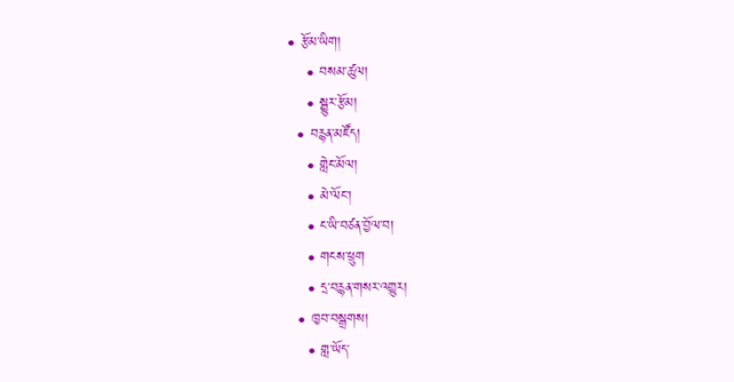• རྩོམ་ཡིག།
    • བསམ་ཚུལ།
    • སྒྱུར་རྩོམ།
  • བརྙན་མཛོད།
    • གླེང་མོལ།
    • མེ་ལོང་།
    • ང་ཡི་བཙན་བྱོལ་བ།
    • གངས་ཕྲུག
    • དྲ་བརྙན་གསར་འགྱུར།
  • ཁྱབ་བསྒྲགས།
    • གླ་ཡོད་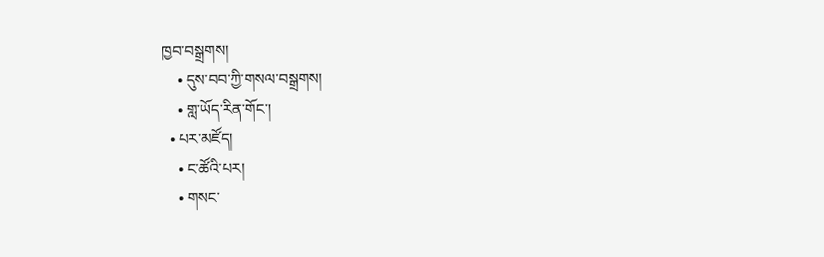ཁྱབ་བསྒྲགས།
    • དུས་བབ་ཀྱི་གསལ་བསྒྲགས།
    • གླ་ཡོད་རིན་གོང་།
  • པར་མཛོད།
    • ང་ཚོའི་པར།
    • གསང་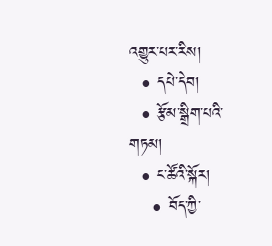འགྱུར་པར་རིས།
  • དཔེ་དེབ།
  • རྩོམ་སྒྲིག་པའི་གཏམ།
  • ང་ཚོའི་སྐོར།
    • བོད་ཀྱི་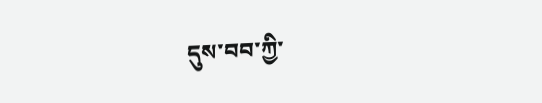དུས་བབ་ཀྱི་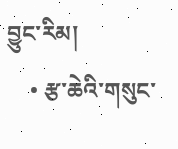བྱུང་རིམ།
    • རྩ་ཆེའི་གསུང་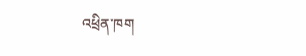འཕྲིན་ཁག